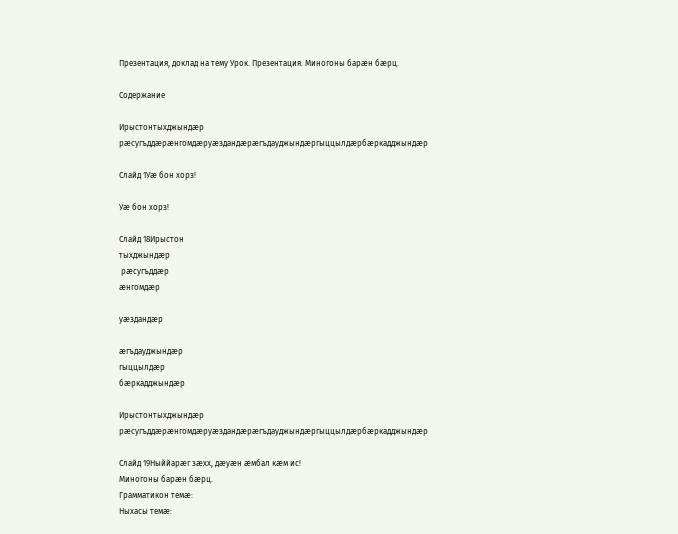Презентация, доклад на тему Урок. Презентация. Миногоны барæн бæрц.

Содержание

Ирыстонтыхджындæр рæсугъддæрæнгомдæруæздандæрæгъдауджындæргыццылдæрбæркадджындæр

Слайд 1Уæ бон хорз!

Уæ бон хорз!

Слайд 18Ирыстон
тыхджындæр
 рæсугъддæр
æнгомдæр

уæздандæр

æгъдауджындæр
гыццылдæр
бæркадджындæр

Ирыстонтыхджындæр рæсугъддæрæнгомдæруæздандæрæгъдауджындæргыццылдæрбæркадджындæр

Слайд 19Ныййарæг зæхх, дæуæн æмбал кæм ис!
Миногоны барæн бæрц.
Грамматикон темӕ:
Ныхасы темӕ: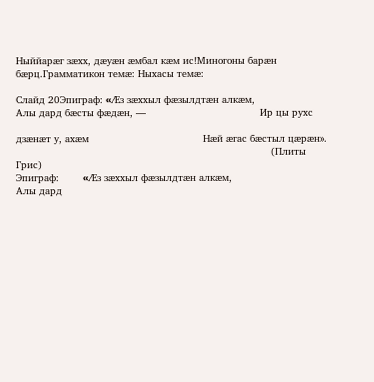Ныййарæг зæхх, дæуæн æмбал кæм ис!Миногоны барæн бæрц.Грамматикон темӕ: Ныхасы темӕ:

Слайд 20Эпиграф: «Æз зæххыл фæзылдтæн алкæм,                                     Алы дард бæсты фæдæн, —                                      Ир цы рухс

дзæнæт у, ахæм                                      Нæй æгас бæстыл цæрæн».
                                                                                     (Плиты Грис)
Эпиграф:        «Æз зæххыл фæзылдтæн алкæм,                                     Алы дард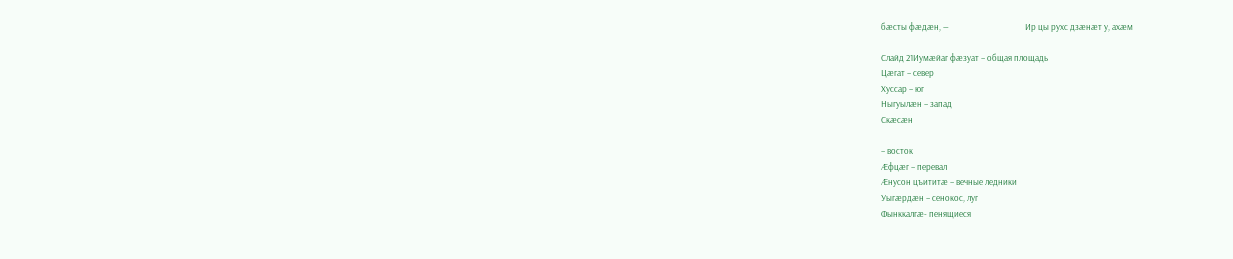бæсты фæдæн, —                                      Ир цы рухс дзæнæт у, ахæм

Слайд 21Иумæйаг фæзуат – общая площадь
Цæгат – север
Хуссар – юг
Ныгуылæн – запад
Скæсæн

– восток
Æфцæг – перевал
Æнусон цъититæ – вечные ледники
Уыгæрдæн – сенокос, луг
Фынккалгæ- пенящиеся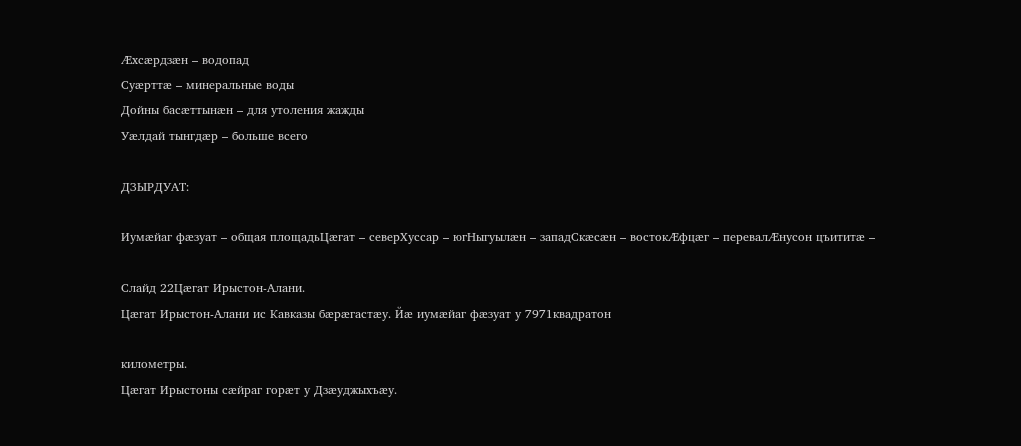Æхсæрдзæн – водопад
Суæрттæ – минеральные воды
Дойны басæттынæн – для утоления жажды
Уæлдай тынгдæр – больше всего

ДЗЫРДУАТ:

Иумæйаг фæзуат – общая площадьЦæгат – северХуссар – югНыгуылæн – западСкæсæн – востокÆфцæг – перевалÆнусон цъититæ –

Слайд 22Цæгат Ирыстон-Алани.
Цæгат Ирыстон-Алани ис Кавказы бæрæгастæу. Йæ иумæйаг фæзуат у 7971квадратон

километры.
Цæгат Ирыстоны сæйраг горæт у Дзæуджыхъæу.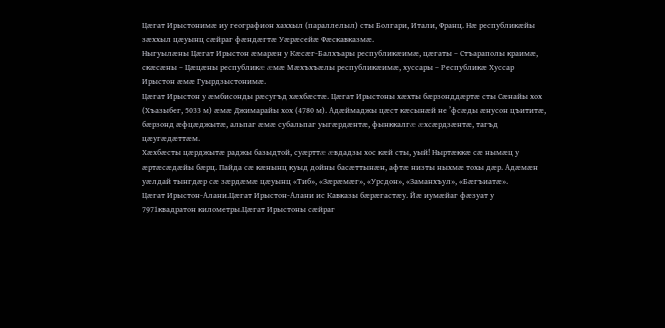Цæгат Ирыстонимæ иу географион хаххыл (параллелыл) сты Болгари, Итали, Франц. Нæ республикæйы зæххыл цæуынц сæйраг фæндæгтæ Уæрæсейæ Фæскавказмæ.
Ныгуылæны Цæгат Ирыстон æмарæн у Кæсæг-Балхъары республикæимæ, цæгаты – Стъараполы краимæ, скæсæны – Цæцæны республикæ æмæ Мæхъхъæлы республикæимæ, хуссары – Республикæ Хуссар Ирыстон æмæ Гуырдзыстонимæ.
Цæгат Ирыстон у æмбисонды рæсугъд хæхбæстæ. Цæгат Ирыстоны хæхты бæрзонддæртæ сты Сæнайы хох (Хъазыбег, 5033 м) æмæ Джимарайы хох (4780 м). Адæймаджы цæст кæсынæй не ’фсæды æнусон цъититæ, бæрзонд æфцæджытæ, альпаг æмæ субальпаг уыгæрдæнтæ, фынккалгæ æхсæрдзæнтæ, тагъд цæугæдæттæм.
Хæхбæсты цæрджытæ раджы базыдтой, суæрттæ æвдадзы хос кæй сты, уый! Ныртæккæ сæ нымæц у æртæсæдæйы бæрц. Пайда сæ кæнынц куыд дойны басæттынæн, афтæ низты ныхмæ тохы дæр. Адæмæн уæлдай тынгдæр сæ зæрдæмæ цæуынц «Тиб», «Зæрæмæг», «Урсдон», «Заманхъул», «Бæгъиатæ».
Цæгат Ирыстон-Алани.Цæгат Ирыстон-Алани ис Кавказы бæрæгастæу. Йæ иумæйаг фæзуат у 7971квадратон километры.Цæгат Ирыстоны сæйраг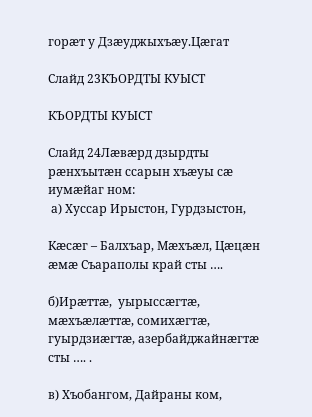горæт у Дзæуджыхъæу.Цæгат

Слайд 23КЪОРДТЫ КУЫСТ

КЪОРДТЫ КУЫСТ

Слайд 24Лæвæрд дзырдты рæнхъытæн ссарын хъæуы сæ иумæйаг ном:
 а) Хуссар Ирыстон, Гурдзыстон,

Кæсæг – Балхъар, Мæхъæл, Цæцæн  æмæ Съараполы край сты ….

б)Ирæттæ,  уырыссæгтæ,  мæхъæлæттæ, сомихæгтæ,  гуырдзиæгтæ, азербайджайнæгтæ сты …. .

в) Хъобангом, Дайраны ком,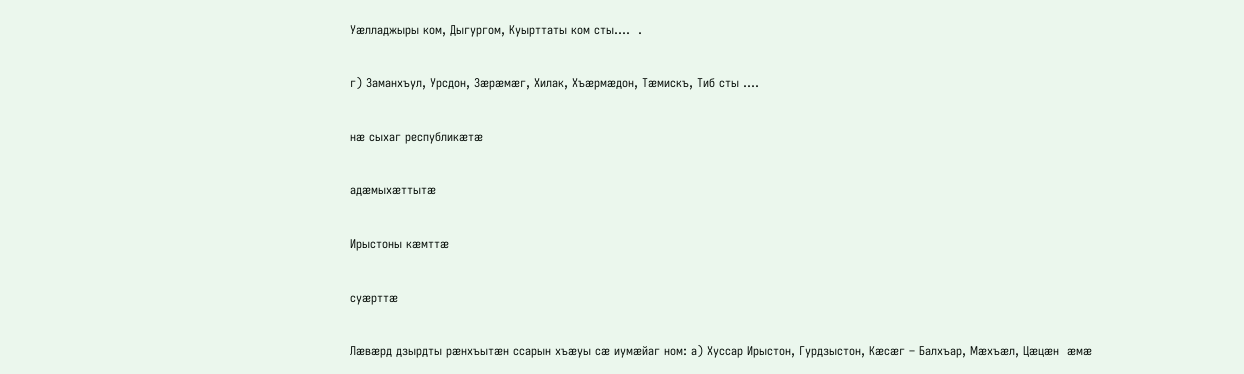Уæлладжыры ком, Дыгургом, Куырттаты ком сты….  .

г) Заманхъул, Урсдон, Зæрæмæг, Хилак, Хъæрмæдон, Тæмискъ, Тиб сты ….

нæ сыхаг республикæтæ

адæмыхæттытæ

Ирыстоны кæмттæ

суæрттæ

Лæвæрд дзырдты рæнхъытæн ссарын хъæуы сæ иумæйаг ном: а) Хуссар Ирыстон, Гурдзыстон, Кæсæг – Балхъар, Мæхъæл, Цæцæн  æмæ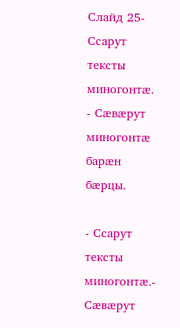Слайд 25- Ссарут тексты миногонтæ.
- Сæвæрут миногонтæ барæн бæрцы.

- Ссарут тексты миногонтæ.- Сæвæрут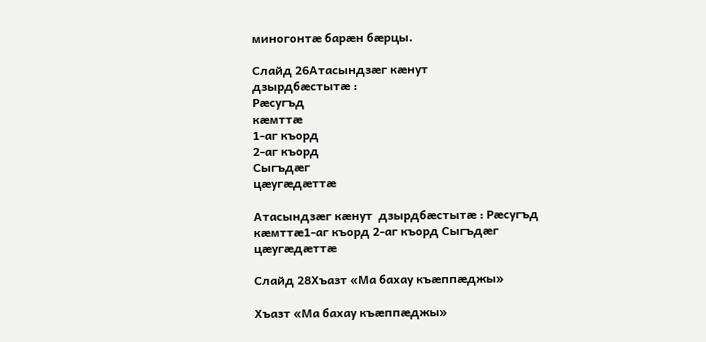миногонтæ барæн бæрцы.

Слайд 26Атасындзæг кæнут
дзырдбæстытæ :
Рæсугъд
кæмттæ
1-аг къорд
2-аг къорд
Сыгъдæг
цæугæдæттæ

Атасындзæг кæнут  дзырдбæстытæ : Рæсугъд кæмттæ1-аг къорд 2-аг къорд Сыгъдæг цæугæдæттæ

Слайд 28Хъазт «Ма бахау къæппæджы»

Хъазт «Ма бахау къæппæджы»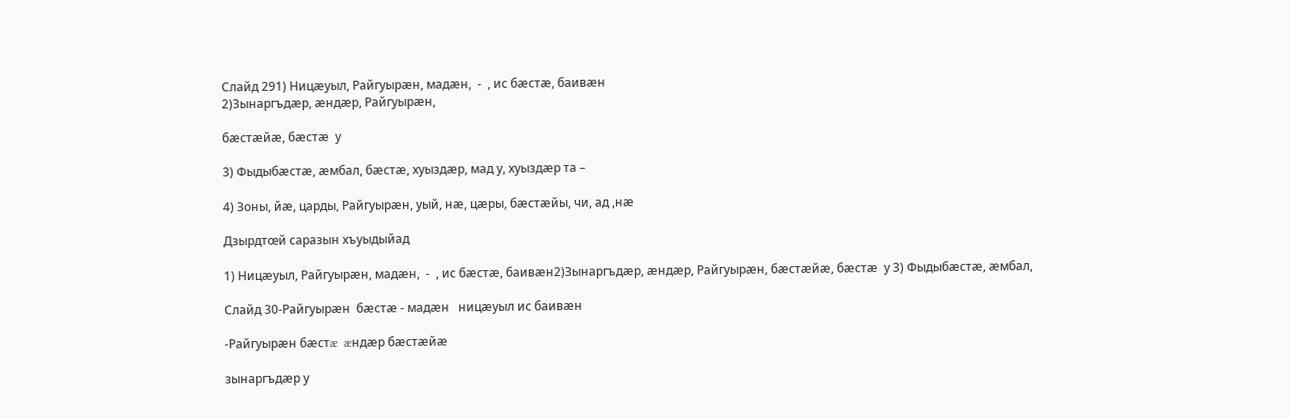Слайд 291) Ницæуыл, Райгуырæн, мадæн,  -  , ис бæстæ, баивæн
2)Зынаргъдæр, æндæр, Райгуырæн,

бæстæйæ, бæстæ  у

3) Фыдыбæстæ, æмбал, бæстæ, хуыздæр, мад у, хуыздæр та –

4) Зоны, йæ, царды, Райгуырæн, уый, нæ, цæры, бæстæйы, чи, ад ,нæ

Дзырдтœй саразын хъуыдыйад

1) Ницæуыл, Райгуырæн, мадæн,  -  , ис бæстæ, баивæн2)Зынаргъдæр, æндæр, Райгуырæн, бæстæйæ, бæстæ  у 3) Фыдыбæстæ, æмбал,

Слайд 30-Райгуырæн  бæстæ - мадæн   ницæуыл ис баивæн

-Райгуырæн бæстæ  æндæр бæстæйæ

зынаргъдæр у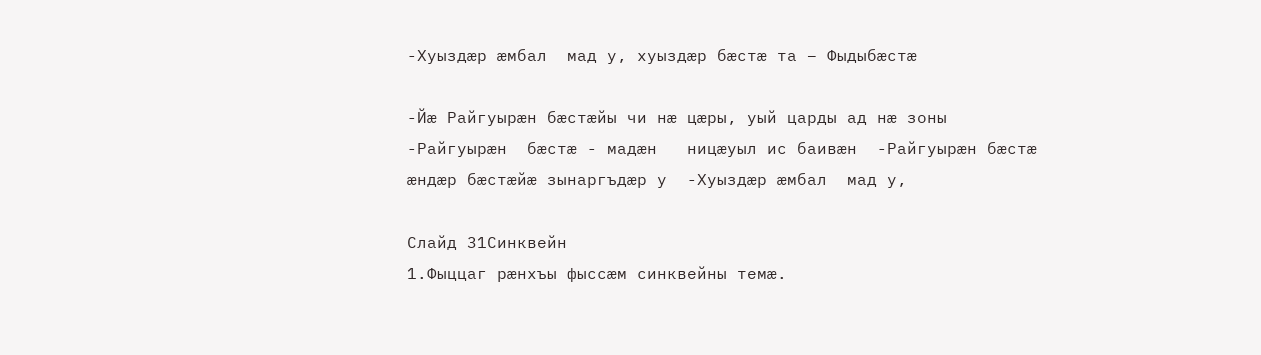-Хуыздæр æмбал  мад у, хуыздæр бæстæ та – Фыдыбæстæ

-Йæ Райгуырæн бæстæйы чи нæ цæры, уый царды ад нæ зоны
-Райгуырæн  бæстæ - мадæн   ницæуыл ис баивæн  -Райгуырæн бæстæ  æндæр бæстæйæ зынаргъдæр у  -Хуыздæр æмбал  мад у,

Слайд 31Синквейн
1.Фыццаг рæнхъы фыссæм синквейны темæ.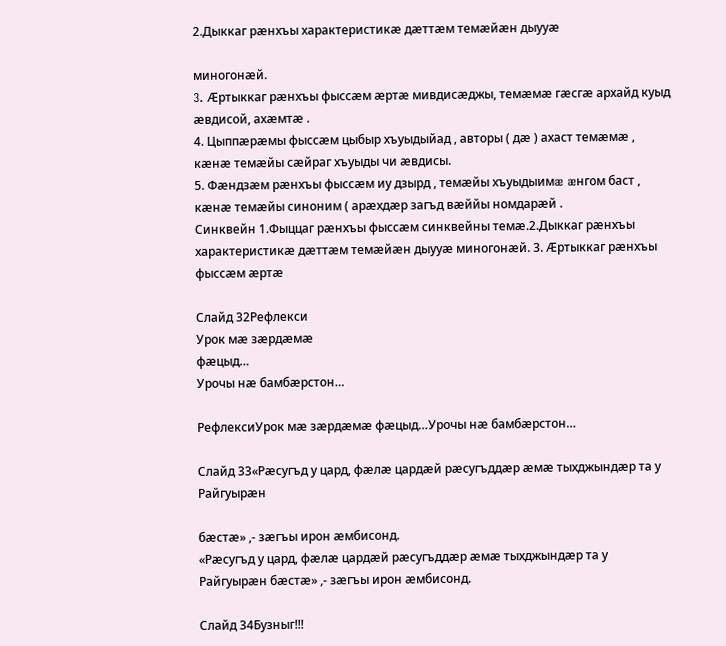2.Дыккаг рæнхъы характеристикæ дæттæм темæйæн дыууæ

миногонæй.
3. Æртыккаг рæнхъы фыссæм æртæ мивдисæджы, темæмæ гæсгæ архайд куыд æвдисой, ахæмтæ .
4. Цыппæрæмы фыссæм цыбыр хъуыдыйад , авторы ( дæ ) ахаст темæмæ , кæнæ темæйы сæйраг хъуыды чи æвдисы.
5. Фæндзæм рæнхъы фыссæм иу дзырд , темæйы хъуыдыимæ æнгом баст , кæнæ темæйы синоним ( арæхдæр загъд вæййы номдарæй .
Синквейн 1.Фыццаг рæнхъы фыссæм синквейны темæ.2.Дыккаг рæнхъы характеристикæ дæттæм темæйæн дыууæ миногонæй. 3. Æртыккаг рæнхъы фыссæм æртæ

Слайд 32Рефлекси
Урок мæ зæрдæмæ
фæцыд…
Урочы нæ бамбæрстон…

РефлексиУрок мæ зæрдæмæ фæцыд…Урочы нæ бамбæрстон…

Слайд 33«Рæсугъд у цард, фæлæ цардæй рæсугъддæр æмæ тыхджындæр та у   Райгуырæн

бæстæ» ,- зæгъы ирон æмбисонд.
«Рæсугъд у цард, фæлæ цардæй рæсугъддæр æмæ тыхджындæр та у   Райгуырæн бæстæ» ,- зæгъы ирон æмбисонд.

Слайд 34Бузныг!!!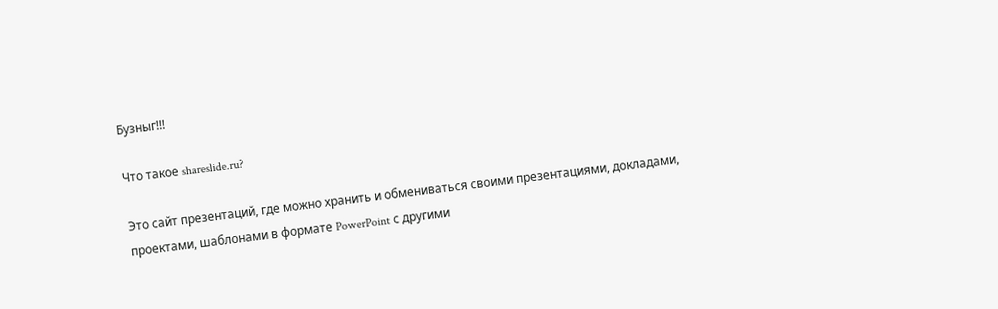Бузныг!!!

Что такое shareslide.ru?

Это сайт презентаций, где можно хранить и обмениваться своими презентациями, докладами, проектами, шаблонами в формате PowerPoint с другими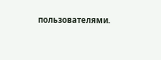пользователями.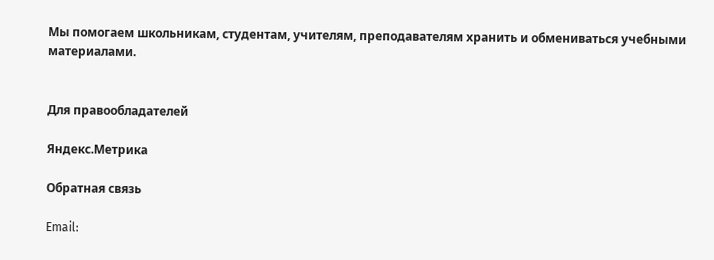Мы помогаем школьникам, студентам, учителям, преподавателям хранить и обмениваться учебными материалами.


Для правообладателей

Яндекс.Метрика

Обратная связь

Email: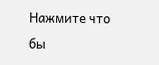Нажмите что бы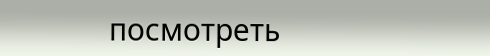посмотреть